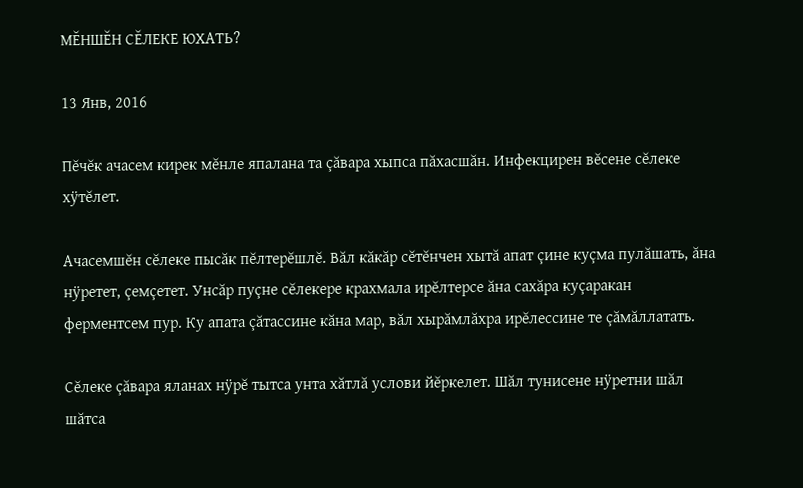МĔНШĔН СĔЛЕКЕ ЮХАТЬ?

13 Янв, 2016

Пĕчĕк ачасем кирек мĕнле япалана та çăвара хыпса пăхасшăн. Инфекцирен вĕсене сĕлеке хÿтĕлет.

Ачасемшĕн сĕлеке пысăк пĕлтерĕшлĕ. Вăл кăкăр сĕтĕнчен хытă апат çине куçма пулăшать, ăна нÿретет, çемçетет. Унсăр пуçне сĕлекере крахмала ирĕлтерсе ăна сахăра куçаракан ферментсем пур. Ку апата çăтассине кăна мар, вăл хырăмлăхра ирĕлессине те çăмăллатать.

Сĕлеке çăвара яланах нÿрĕ тытса унта хăтлă услови йĕркелет. Шăл тунисене нÿретни шăл шăтса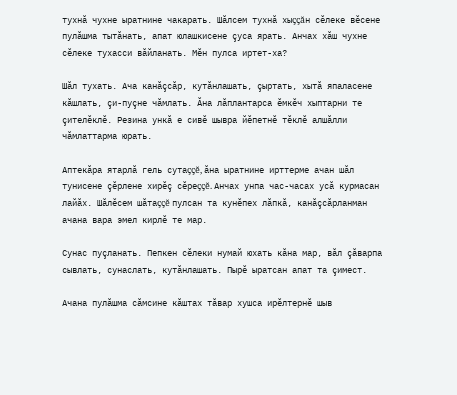тухнă чухне ыратнине чакарать. Шăлсем тухнă хыççăн сĕлеке вĕсене пулăшма тытăнать, апат юлашкисене çуса ярать. Анчах хăш чухне сĕлеке тухасси вăйланать. Мĕн пулса иртет-ха?

Шăл тухать. Ача канăçсăр, кутăнлашать, çыртать, хытă япаласене кăшлать, çи-пуçне чăмлать. Ăна лăплантарса ĕмкĕч хыптарни те çителĕклĕ. Резина ункă е сивĕ шывра йĕпетнĕ тĕклĕ алшăлли чăмлаттарма юрать.

Аптекăра ятарлă гель сутаççĕ, ăна ыратнине ирттерме ачан шăл тунисене çĕрлене хирĕç сĕреççĕ. Анчах унпа час-часах усă курмасан лайăх. Шăлĕсем шăтаççĕ пулсан та кунĕпех лăпкă, канăçсăрланман ачана вара эмел кирлĕ те мар.

Сунас пуçланать. Пепкен сĕлеки нумай юхать кăна мар, вăл çăварпа сывлать, сунаслать, кутăнлашать. Пырĕ ыратсан апат та çимест.

Ачана пулăшма сăмсине кăштах тăвар хушса ирĕлтернĕ шыв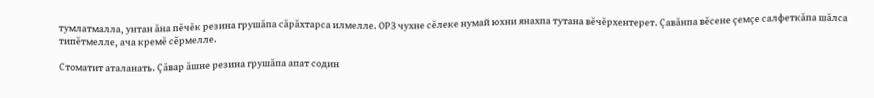тумлатмалла, унтан ăна пĕчĕк резина грушăпа сăрăхтарса илмелле. ОРЗ чухне сĕлеке нумай юхни янахпа тутана вĕчĕрхентерет. Çавăнпа вĕсене çемçе салфеткăпа шăлса типĕтмелле, ача кремĕ сĕрмелле.

Стоматит аталанать. Çăвар ăшне резина грушăпа апат содин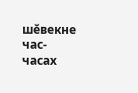шĕвекне час-часах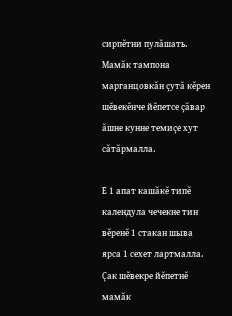сирпĕтни пулăшать. Мамăк тампона марганцовкăн çутă кĕрен шĕвекĕнче йĕпетсе çăвар ăшне кунне темиçе хут сăтăрмалла.

Е 1 апат кашăкĕ типĕ календула чечекне тин вĕренĕ 1 стакан шыва ярса 1 сехет лартмалла. Çак шĕвекре йĕпетнĕ мамăк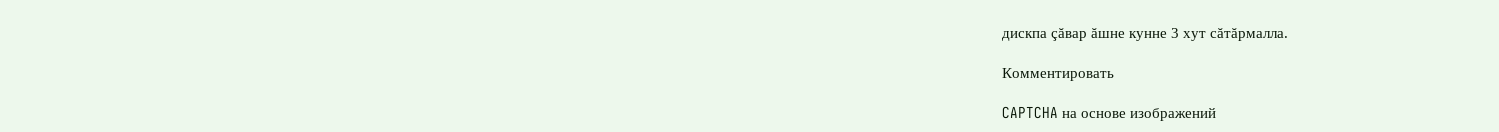дискпа çăвар ăшне кунне 3 хут сăтăрмалла.

Комментировать

CAPTCHA на основе изображений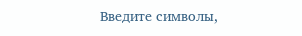Введите символы,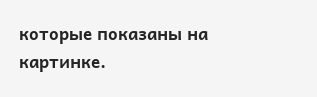которые показаны на картинке.